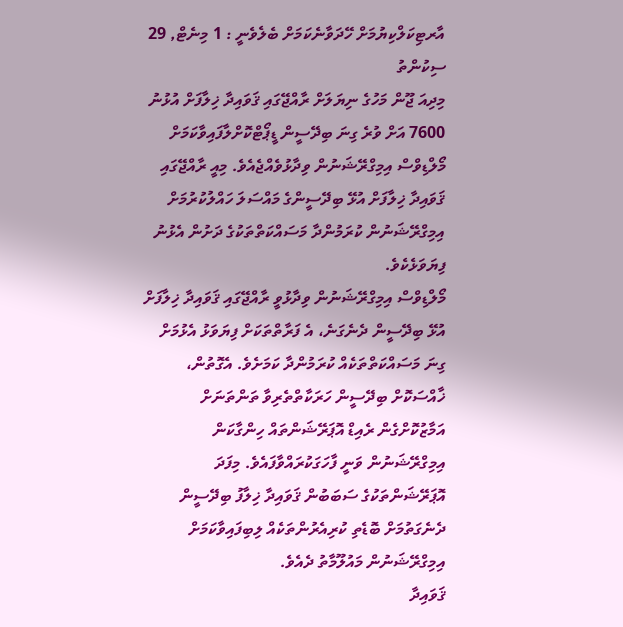އާރޓިކަލްކިޔުމަށް ހޭދަވާނެކަމަށް ބެލެވެނީ : 1 މިނެޓް, 29 ސިކުންތު
މިދިއަ ޖޫން މަހުގެ ނިޔަލަށް ރާއްޖޭގައި ޤަވައިދާ ޚިލާފަށް އުޅުނު 7600 އަށް ވުރެ ގިނަ ބިދޭސީން ޑީޕޯޓްކޮށްލާފައިވާކަމަށް މޯލްޑިވްސް އިމިގްރޭޝަނުން ވިދާޅުވެއްޖެއެވެ. މިއީ ރާއްޖޭގައި ޤަވައިދާ ޚިލާފަށް އުޅޭ ބިދޭސީންގެ މައްސަލަ ހައްލުކުރުމަށް އިމިގްރޭޝަނުން ކުރަމުންދާ މަސައްކަތްތަކުގެ ދަށުން އެޅުނު ފިޔަވަޅެކެވެ.
މޯލްޑިވްސް އިމިގްރޭޝަނުން ވިދާޅުވީ ރާއްޖޭގައި ޤަވައިދާ ޚިލާފަށް އުޅޭ ބިދޭސީން ދެނެގަނެ، އެ ފަރާތްތަކަށް ފިޔަވަޅު އެޅުމަށް ގިނަ މަސައްކަތްތަކެއް ކުރަމުންދާ ކަމަށެވެ. އެގޮތުން، ޚާއްސަކޮށް ބިދޭސީން ހަރަކާތްތެރިވާ ތަންތަނަށް އަމާޒުކޮށްގެން ރެއިޑް އޮޕަރޭޝަންތައް ހިންގާކަން އިމިގްރޭޝަނުން ވަނީ ފާހަގަކުރައްވާފައެވެ. މިފަދަ އޮޕަރޭޝަންތަކުގެ ސަބަބުން ޤަވައިދާ ޚިލާފު ބިދޭސީން ދެނެގަތުމަށް ބޮޑެތި ކުރިއެރުންތަކެއް ލިބިފައިވާކަމަށް އިމިގްރޭޝަނުން މައުލޫމާތު ދެއެވެ.
ޤަވައިދާ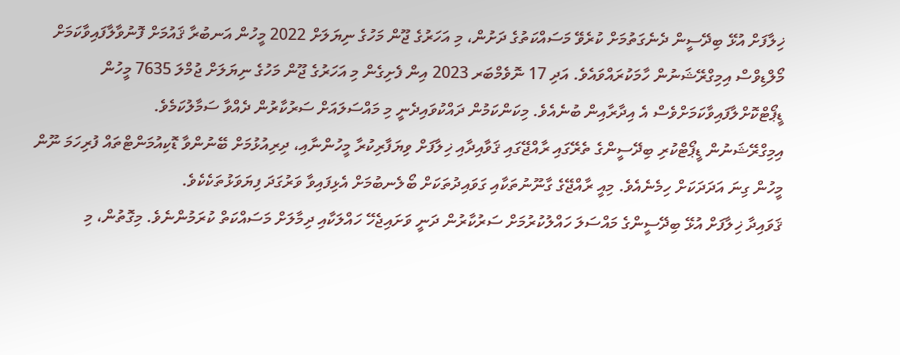ޚިލާފަށް އުޅޭ ބިދޭސީން ދެނެގަތުމަށް ކުރެވޭ މަސައްކަތުގެ ދަށުން، މި އަހަރުގެ ޖޫން މަހުގެ ނިޔަލަށް 2022 މީހުން އަނބުރާ ޤައުމަށް ފޮނުވާލާފައިވާކަމަށް މޯލްޑިވްސް އިމިގްރޭޝަނުން ހާމަކުރައްވައެވެ. އަދި 17 ނޮވެމްބަރ 2023 އިން ފެށިގެން މި އަހަރުގެ ޖޫން މަހުގެ ނިޔަލަށް ޖުމްލަ 7635 މީހުން ޑީޕޯޓްކޮށްލާފައިވާކަމަށްވެސް އެ އިދާރާއިން ބުނެއެވެ. މިކަންކަމުން ދައްކުވައިދެނީ މި މައްސަލައަށް ސަރުކާރުން ދެއްވާ ސަމާލުކަމެވެ.
އިމިގްރޭޝަނުން ޑީޕޯޓްކުރި ބިދޭސީންގެ ތެރޭގައި ރާއްޖޭގައި ޤަވާއިދާއި ޚިލާފަށް ވިޔަފާރިކުރާ މީހުންނާއި، ދިރިއުޅުމަށް ބޭނުންވާ ޑޮކިއުމަންޓްތައް ފުރިހަމަ ނޫން މީހުން ގިނަ އަދަދަކަށް ހިމެނެއެވެ. މިއީ ރާއްޖޭގެ ގާނޫނުތަކާއި ގަވައިދުތަކަށް ބޯލެނބުމަށް އެޅިފައިވާ ވަރުގަދަ ފިޔަވަޅުތަކެކެވެ.
ޤަވައިދާ ޚިލާފަށް އުޅޭ ބިދޭސީންގެ މައްސަލަ ހައްލުކުރުމަށް ސަރުކާރުން ދަނީ ވަށައިޖެހޭ ހައްލަކާއި ދިމާލަށް މަސައްކަތް ކުރަމުންނެވެ. މިގޮތުން، މި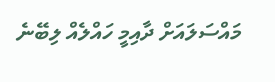މައްސަލައަށް ދާއިމީ ހައްލެއް ލިބޭނެ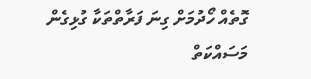ގޮތެއް ހޯދުމަށް ގިނަ ފަރާތްތަކާ ގުޅިގެން މަސައްކަތް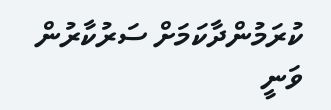ކުރަމުންދާކަމަށް ސަރުކާރުން ވަނީ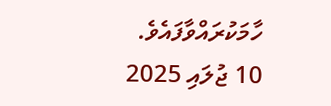ހާމަކުރައްވާފައެވެ.
10 ޖުލައި 2025